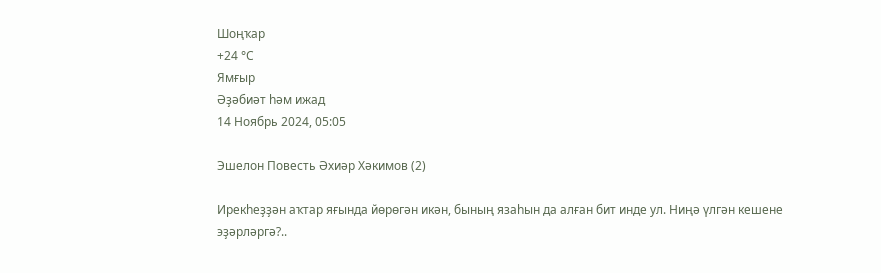Шоңҡар
+24 °С
Ямғыр
Әҙәбиәт һәм ижад
14 Ноябрь 2024, 05:05

Эшелон Повесть Әхиәр Хәкимов (2)

Ирекһеҙҙән аҡтар яғында йөрөгән икән, бының язаһын да алған бит инде ул. Ниңә үлгән кешене эҙәрләргә?..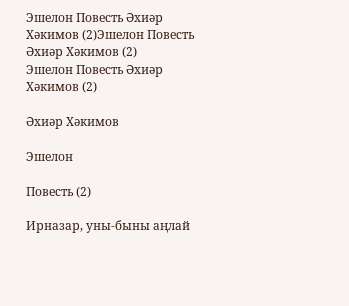Эшелон Повесть Әхиәр Хәкимов (2)Эшелон Повесть Әхиәр Хәкимов (2)
Эшелон Повесть Әхиәр Хәкимов (2)

Әхиәр Хәкимов

Эшелон

Повесть (2)

Ирназар, уны-быны аңлай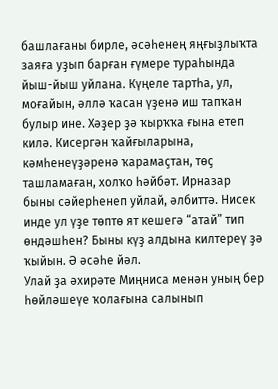башлағаны бирле, әсәһенең яңғыҙлыҡта заяға уҙып барған ғүмере тураһында йыш-йыш уйлана. Күңеле тартһа, ул, моғайын, әллә ҡасан үҙенә иш тапҡан булыр ине. Хәҙер ҙә ҡырҡҡа ғына етеп килә. Кисергән ҡайғыларына, кәмһенеүҙәренә ҡарамаҫтан, төҫ ташламаған, холҡо һәйбәт. Ирназар быны сәйерһенеп уйлай, әлбиттә. Нисек инде ул үҙе төптө ят кешегә “атай” тип өндәшһен? Быны күҙ алдына килтереү ҙә ҡыйын. Ә әсәһе йәл.
Улай ҙа әхирәте Миңниса менән уның бер һөйләшеүе ҡолағына салынып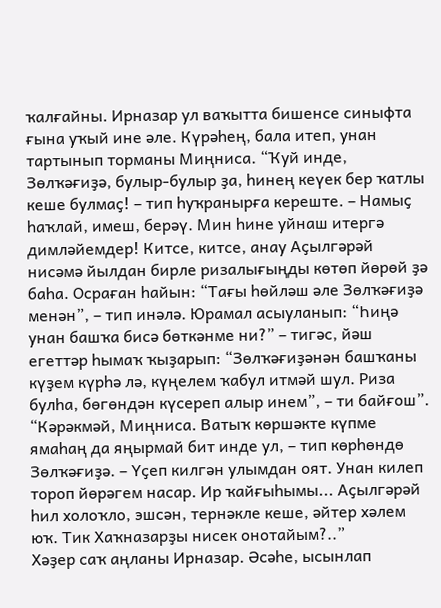ҡалғайны. Ирназар ул ваҡытта бишенсе синыфта ғына уҡый ине әле. Күрәһең, бала итеп, унан тартынып торманы Миңниса. “Ҡуй инде, Зөлҡәғиҙә, булыр-булыр ҙа, һинең кеүек бер ҡатлы кеше булмаҫ! – тип һуҡранырға кереште. – Намыҫ һаҡлай, имеш, берәү. Мин һине уйнаш итергә димләйемдер! Китсе, китсе, анау Аҫылгәрәй нисәмә йылдан бирле ризалығыңды көтөп йөрөй ҙә баһа. Осраған һайын: “Тағы һөйләш әле Зөлҡәғиҙә менән”, – тип инәлә. Юрамал асыуланып: “Һиңә унан башҡа бисә бөткәнме ни?” – тигәс, йәш егеттәр һымаҡ ҡыҙарып: “Зөлҡәғиҙәнән башҡаны күҙем күрһә лә, күңелем ҡабул итмәй шул. Риза булһа, бөгөндән күсереп алыр инем”, – ти байғош”.
“Кәрәкмәй, Миңниса. Ватыҡ көршәкте күпме ямаһаң да яңырмай бит инде ул, – тип көрһөндө Зөлҡәғиҙә. – Үҫеп килгән улымдан оят. Унан килеп тороп йөрәгем насар. Ир ҡайғыһымы... Аҫылгәрәй һил холоҡло, эшсән, тернәкле кеше, әйтер хәлем юҡ. Тик Хаҡназарҙы нисек онотайым?..”
Хәҙер саҡ аңланы Ирназар. Әсәһе, ысынлап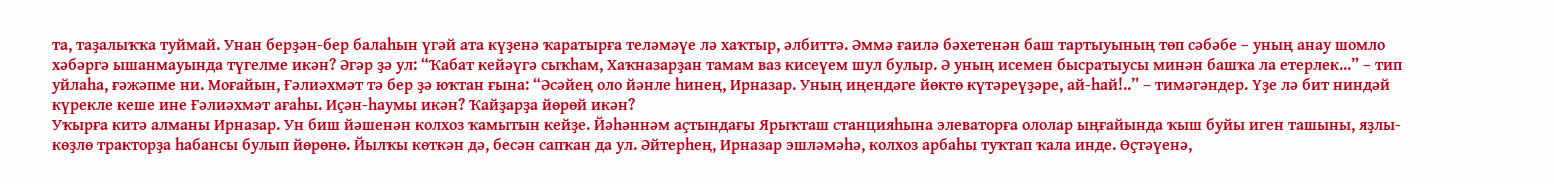та, таҙалыҡҡа туймай. Унан берҙән-бер балаһын үгәй ата күҙенә ҡаратырға теләмәүе лә хаҡтыр, әлбиттә. Әммә ғаилә бәхетенән баш тартыуының төп сәбәбе – уның анау шомло хәбәргә ышанмауында түгелме икән? Әгәр ҙә ул: “Ҡабат кейәүгә сыҡһам, Хаҡназарҙан тамам ваз кисеүем шул булыр. Ә уның исемен бысратыусы минән башҡа ла етерлек...” – тип уйлаһа, ғәжәпме ни. Моғайын, Ғәлиәхмәт тә бер ҙә юҡтан ғына: “Әсәйең оло йәнле һинең, Ирназар. Уның иңендәге йөктө күтәреүҙәре, ай-һай!..” – тимәгәндер. Үҙе лә бит ниндәй күрекле кеше ине Ғәлиәхмәт ағаһы. Иҫән-һаумы икән? Ҡайҙарҙа йөрөй икән?
Уҡырға китә алманы Ирназар. Ун биш йәшенән колхоз ҡамытын кейҙе. Йәһәннәм аҫтындағы Ярыҡташ станцияһына элеваторға ололар ыңғайында ҡыш буйы иген ташыны, яҙлы-көҙлө тракторҙа һабансы булып йөрөнө. Йылҡы көткән дә, бесән сапҡан да ул. Әйтерһең, Ирназар эшләмәһә, колхоз арбаһы туҡтап ҡала инде. Өҫтәүенә,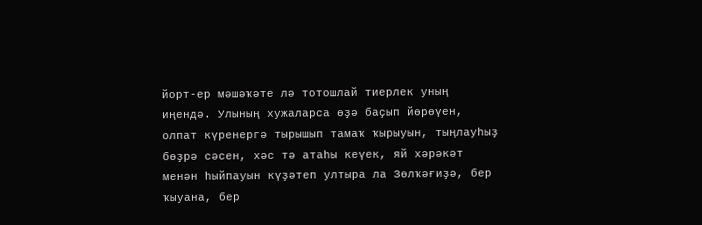йорт-ер мәшәҡәте лә тотошлай тиерлек уның иңендә. Улының хужаларса өҙә баҫып йөрөүен, олпат күренергә тырышып тамаҡ ҡырыуын, тыңлауһыҙ бөҙрә сәсен, хәс тә атаһы кеүек, яй хәрәкәт менән һыйпауын күҙәтеп ултыра ла Зөлҡәғиҙә, бер ҡыуана, бер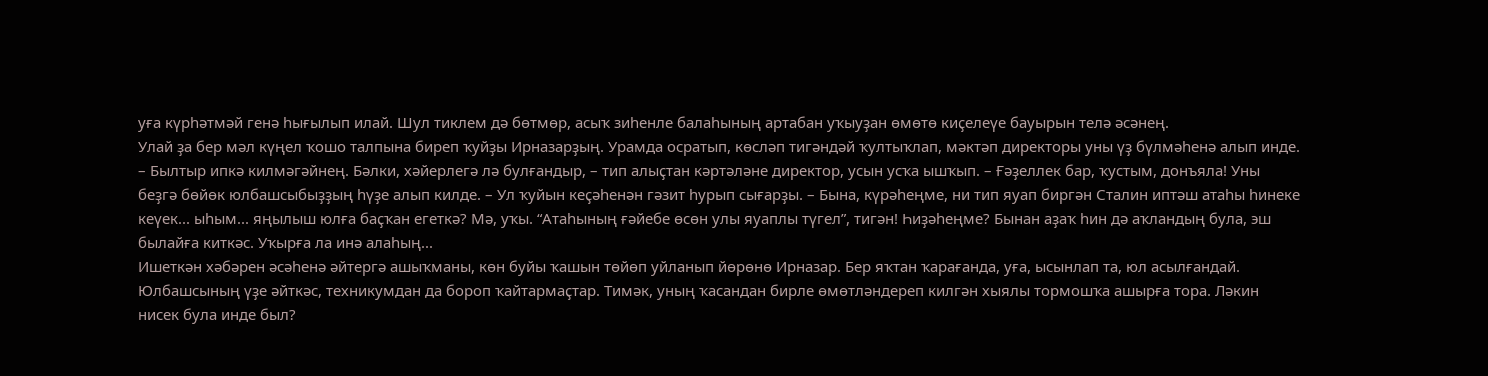уға күрһәтмәй генә һығылып илай. Шул тиклем дә бөтмөр, асыҡ зиһенле балаһының артабан уҡыуҙан өмөтө киҫелеүе бауырын телә әсәнең.
Улай ҙа бер мәл күңел ҡошо талпына биреп ҡуйҙы Ирназарҙың. Урамда осратып, көсләп тигәндәй ҡултыҡлап, мәктәп директоры уны үҙ бүлмәһенә алып инде.
– Былтыр ипкә килмәгәйнең. Бәлки, хәйерлегә лә булғандыр, – тип алыҫтан кәртәләне директор, усын усҡа ышҡып. – Ғәҙеллек бар, ҡустым, донъяла! Уны беҙгә бөйөк юлбашсыбыҙҙың һүҙе алып килде. – Ул ҡуйын кеҫәһенән гәзит һурып сығарҙы. – Бына, күрәһеңме, ни тип яуап биргән Сталин иптәш атаһы һинеке кеүек... ыһым... яңылыш юлға баҫҡан егеткә? Мә, уҡы. “Атаһының ғәйебе өсөн улы яуаплы түгел”, тигән! Һиҙәһеңме? Бынан аҙаҡ һин дә аҡландың була, эш былайға киткәс. Уҡырға ла инә алаһың...
Ишеткән хәбәрен әсәһенә әйтергә ашыҡманы, көн буйы ҡашын төйөп уйланып йөрөнө Ирназар. Бер яҡтан ҡарағанда, уға, ысынлап та, юл асылғандай. Юлбашсының үҙе әйткәс, техникумдан да бороп ҡайтармаҫтар. Тимәк, уның ҡасандан бирле өмөтләндереп килгән хыялы тормошҡа ашырға тора. Ләкин нисек була инде был?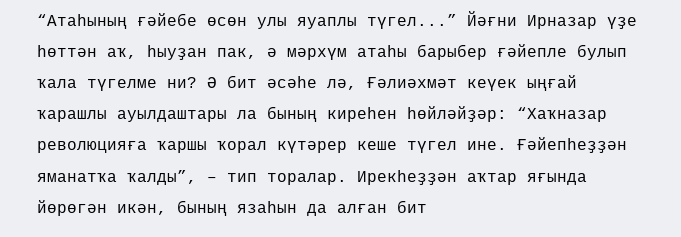“Атаһының ғәйебе өсөн улы яуаплы түгел...” Йәғни Ирназар үҙе һөттән аҡ, һыуҙан пак, ә мәрхүм атаһы барыбер ғәйепле булып ҡала түгелме ни? Ә бит әсәһе лә, Ғәлиәхмәт кеүек ыңғай ҡарашлы ауылдаштары ла бының киреһен һөйләйҙәр: “Хаҡназар революцияға ҡаршы ҡорал күтәрер кеше түгел ине. Ғәйепһеҙҙән яманатҡа ҡалды”, – тип торалар. Ирекһеҙҙән аҡтар яғында йөрөгән икән, бының язаһын да алған бит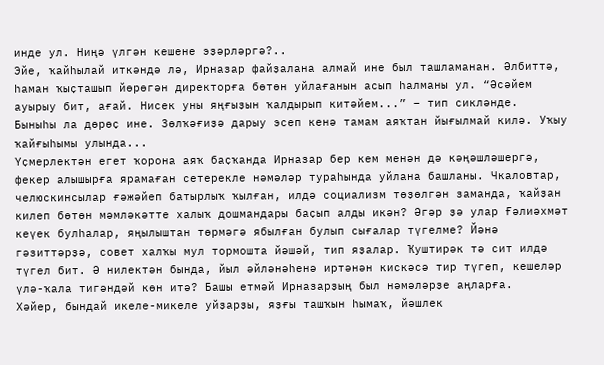инде ул. Ниңә үлгән кешене эҙәрләргә?..
Эйе, ҡайһылай иткәндә лә, Ирназар файҙалана алмай ине был ташламанан. Әлбиттә, һаман ҡыҫташып йөрөгән директорға бөтөн уйлағанын асып һалманы ул. “Әсәйем ауырыу бит, ағай. Нисек уны яңғыҙын ҡалдырып китәйем...” – тип сикләнде.
Быныһы ла дөрөҫ ине. Зөлҡәғиҙә дарыу эсеп кенә тамам аяҡтан йығылмай килә. Уҡыу ҡайғыһымы улында...
Үҫмерлектән егет ҡорона аяҡ баҫҡанда Ирназар бер кем менән дә кәңәшләшергә, фекер алышырға ярамаған сетерекле нәмәләр тураһында уйлана башланы. Чкаловтар, челюскинсылар ғәжәйеп батырлыҡ ҡылған, илдә социализм төҙөлгән заманда, ҡайҙан килеп бөтөн мәмләкәтте халыҡ дошмандары баҫып алды икән? Әгәр ҙә улар Ғәлиәхмәт кеүек булһалар, яңылыштан төрмәгә ябылған булып сығалар түгелме? Йәнә гәзиттәрҙә, совет халҡы мул тормошта йәшәй, тип яҙалар. Ҡуштирәк тә сит илдә түгел бит. Ә нилектән бында, йыл әйләнәһенә иртәнән кискәсә тир түгеп, кешеләр үлә-ҡала тигәндәй көн итә? Башы етмәй Ирназарҙың был нәмәләрҙе аңларға.
Хәйер, бындай икеле-микеле уйҙарҙы, яҙғы ташҡын һымаҡ, йәшлек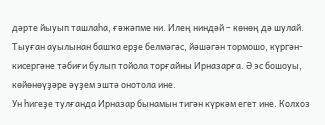дәрте йыуып ташлаһа, ғәжәпме ни. Илең ниндәй – көнөң дә шулай. Тыуған ауылынан башҡа ерҙе белмәгәс, йәшәгән тормошо, күргән-кисергәне тәбиғи булып тойола торғайны Ирназарға. Ә эс бошоуы, көйөнөүҙәре әүҙем эштә онотола ине.
Ун һигеҙе тулғанда Ирназар бынамын тигән күркәм егет ине. Колхоз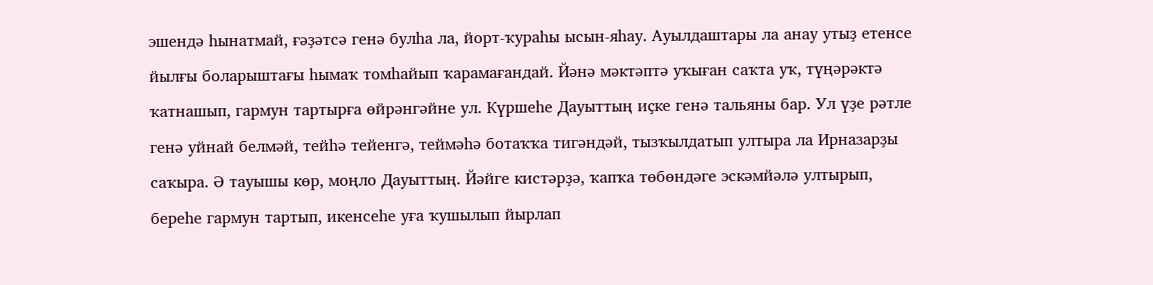эшендә һынатмай, ғәҙәтсә генә булһа ла, йорт-ҡураһы ысын-яһау. Ауылдаштары ла анау утыҙ етенсе йылғы боларыштағы һымаҡ томһайып ҡарамағандай. Йәнә мәктәптә уҡыған саҡта уҡ, түңәрәктә ҡатнашып, гармун тартырға өйрәнгәйне ул. Күршеһе Дауыттың иҫке генә тальяны бар. Ул үҙе рәтле генә уйнай белмәй, тейһә тейенгә, теймәһә ботаҡҡа тигәндәй, тызҡылдатып ултыра ла Ирназарҙы саҡыра. Ә тауышы көр, моңло Дауыттың. Йәйге кистәрҙә, ҡапҡа төбөндәге эскәмйәлә ултырып, береһе гармун тартып, икенсеһе уға ҡушылып йырлап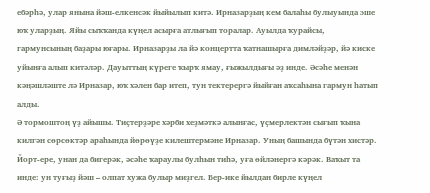ебәрһә, улар янына йәш-елкенсәк йыйылып китә. Ирназарҙың кем балаһы булыуында эше юҡ уларҙың. Яйы сыҡҡанда күңел асырға атлығып торалар. Ауылда ҡурайсы, гармунсының баҙары юғары. Ирназарҙы ла йә концертта ҡатнашырға димләйҙәр, йә киске уйынға алып китәләр. Дауыттың күреге ҡырҡ ямау, ғыжылдығы әҙ инде. Әсәһе менән кәңәшләште лә Ирназар, юҡ хәлен бар итеп, тун тектерергә йыйған аҡсаһына гармун һатып алды.
Ә тормоштоң үҙ айышы. Тиҫтерҙәре хәрби хеҙмәткә алынғас, үҫмерлектән сығып ҡына килгән сөрсөктәр араһында йөрөүҙе килештермәне Ирназар. Уның башында бүтән хистәр. Йорт-ере, унан да бигерәк, әсәһе ҡараулы булһын тиһә, уға өйләнергә кәрәк. Ваҡыт та инде: ун туғыҙ йәш – олпат хужа булыр миҙгел. Бер-ике йылдан бирле күңел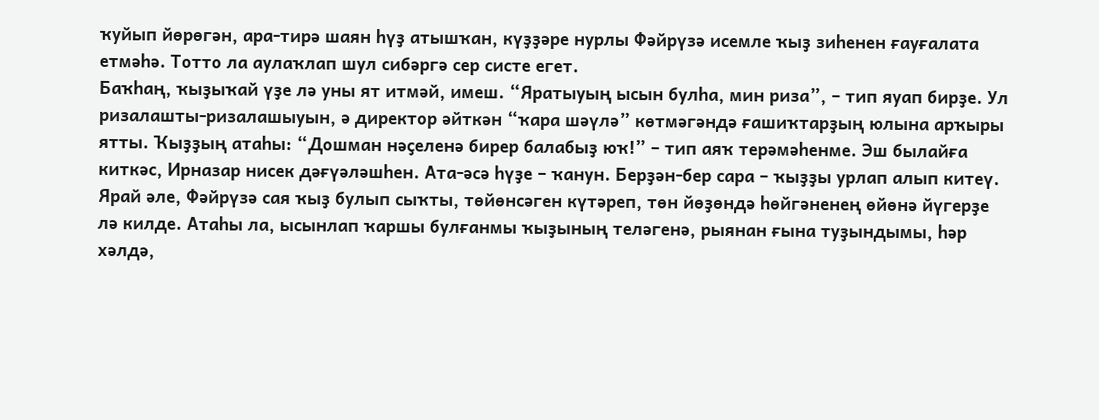ҡуйып йөрөгән, ара-тирә шаян һүҙ атышҡан, күҙҙәре нурлы Фәйрүзә исемле ҡыҙ зиһенен ғауғалата етмәһә. Тотто ла аулаҡлап шул сибәргә сер систе егет.
Баҡһаң, ҡыҙыҡай үҙе лә уны ят итмәй, имеш. “Яратыуың ысын булһа, мин риза”, – тип яуап бирҙе. Ул ризалашты-ризалашыуын, ә директор әйткән “ҡара шәүлә” көтмәгәндә ғашиҡтарҙың юлына арҡыры ятты. Ҡыҙҙың атаһы: “Дошман нәҫеленә бирер балабыҙ юҡ!” – тип аяҡ терәмәһенме. Эш былайға киткәс, Ирназар нисек дәғүәләшһен. Ата-әсә һүҙе – ҡанун. Берҙән-бер сара – ҡыҙҙы урлап алып китеү. Ярай әле, Фәйрүзә сая ҡыҙ булып сыҡты, төйөнсәген күтәреп, төн йөҙөндә һөйгәненең өйөнә йүгерҙе лә килде. Атаһы ла, ысынлап ҡаршы булғанмы ҡыҙының теләгенә, рыянан ғына туҙындымы, һәр хәлдә,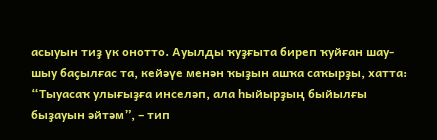асыуын тиҙ үк онотто. Ауылды ҡуҙғыта биреп ҡуйған шау-шыу баҫылғас та, кейәүе менән ҡыҙын ашҡа саҡырҙы, хатта: “Тыуасаҡ улығыҙға инселәп, ала һыйырҙың быйылғы быҙауын әйтәм”, – тип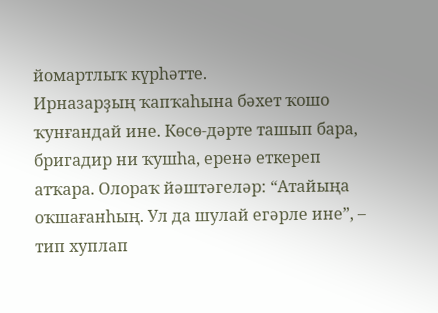йомартлыҡ күрһәтте.
Ирназарҙың ҡапҡаһына бәхет ҡошо ҡунғандай ине. Көсө-дәрте ташып бара, бригадир ни ҡушһа, еренә еткереп атҡара. Олораҡ йәштәгеләр: “Атайыңа оҡшағанһың. Ул да шулай егәрле ине”, – тип хуплап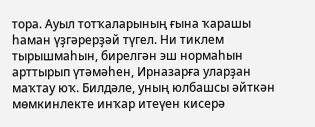тора. Ауыл тотҡаларының ғына ҡарашы һаман үҙгәрерҙәй түгел. Ни тиклем тырышмаһын, бирелгән эш нормаһын арттырып үтәмәһен, Ирназарға уларҙан маҡтау юҡ. Билдәле, уның юлбашсы әйткән мөмкинлекте инҡар итеүен кисерә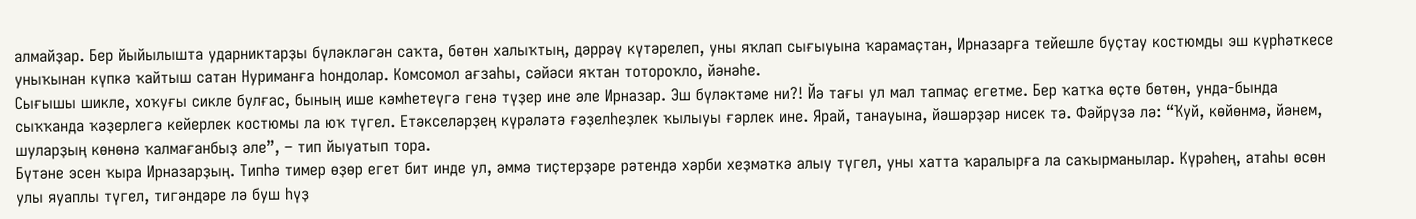алмайҙар. Бер йыйылышта ударниктарҙы бүләкләгән саҡта, бөтөн халыҡтың, дәррәү күтәрелеп, уны яҡлап сығыуына ҡарамаҫтан, Ирназарға тейешле буҫтау костюмды эш күрһәткесе уныҡынан күпкә ҡайтыш сатан Нуриманға һондолар. Комсомол ағзаһы, сәйәси яҡтан тотороҡло, йәнәһе.
Сығышы шикле, хоҡуғы сикле булғас, бының ише кәмһетеүгә генә түҙер ине әле Ирназар. Эш бүләктәме ни?! Йә тағы ул мал тапмаҫ егетме. Бер ҡатҡа өҫтө бөтөн, унда-бында сыҡҡанда ҡәҙерлегә кейерлек костюмы ла юҡ түгел. Етәкселәрҙең күрәләтә ғәҙелһеҙлек ҡылыуы ғәрлек ине. Ярай, танауына, йәшәрҙәр нисек тә. Фәйрүзә лә: “Ҡуй, көйөнмә, йәнем, шуларҙың көнөнә ҡалмағанбыҙ әле”, – тип йыуатып тора.
Бүтәне эсен ҡыра Ирназарҙың. Типһә тимер өҙөр егет бит инде ул, әммә тиҫтерҙәре рәтендә хәрби хеҙмәткә алыу түгел, уны хатта ҡаралырға ла саҡырманылар. Күрәһең, атаһы өсөн улы яуаплы түгел, тигәндәре лә буш һүҙ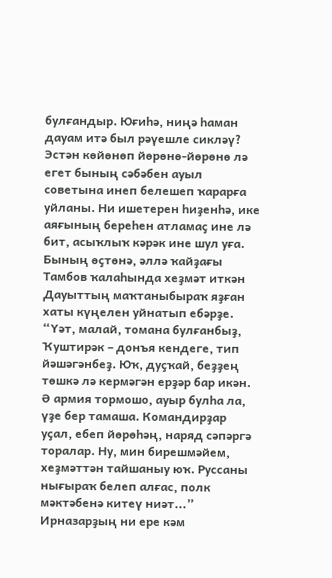булғандыр. Юғиһә, ниңә һаман дауам итә был рәүешле сикләү?
Эстән көйөнөп йөрөнө-йөрөнө лә егет бының сәбәбен ауыл советына инеп белешеп ҡарарға уйланы. Ни ишетерен һиҙенһә, ике аяғының береһен атламаҫ ине лә бит, асыҡлыҡ кәрәк ине шул уға.
Бының өҫтөнә, әллә ҡайҙағы Тамбов ҡалаһында хеҙмәт иткән Дауыттың маҡтаныбыраҡ яҙған хаты күңелен уйнатып ебәрҙе. “Үәт, малай, томана булғанбыҙ, Ҡуштирәк – донъя кендеге, тип йәшәгәнбеҙ. Юҡ, дуҫҡай, беҙҙең төшкә лә кермәгән ерҙәр бар икән. Ә армия тормошо, ауыр булһа ла, үҙе бер тамаша. Командирҙар уҫал, ебеп йөрөһәң, наряд сәпәргә торалар. Ну, мин бирешмәйем, хеҙмәттән тайшаныу юҡ. Руссаны нығыраҡ белеп алғас, полк мәктәбенә китеү ниәт...”
Ирназарҙың ни ере кәм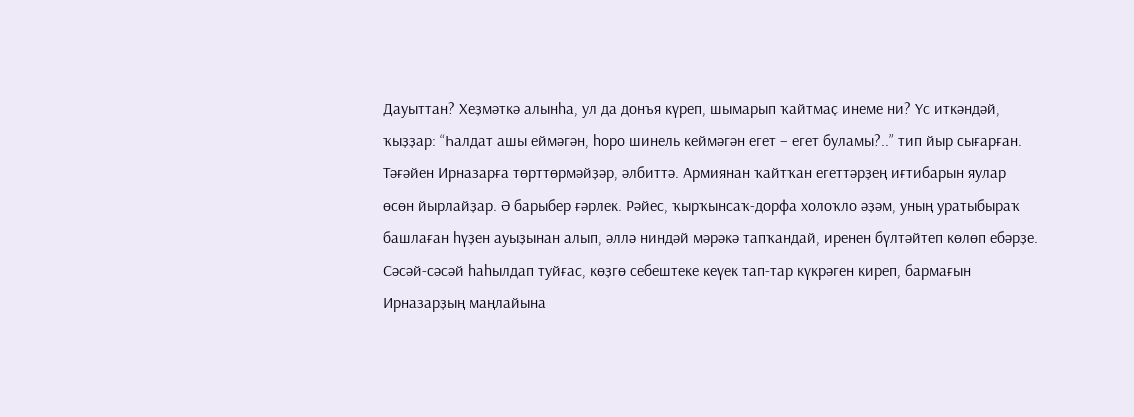Дауыттан? Хеҙмәткә алынһа, ул да донъя күреп, шымарып ҡайтмаҫ инеме ни? Үс иткәндәй, ҡыҙҙар: “Һалдат ашы еймәгән, һоро шинель кеймәгән егет – егет буламы?..” тип йыр сығарған. Тәғәйен Ирназарға төрттөрмәйҙәр, әлбиттә. Армиянан ҡайтҡан егеттәрҙең иғтибарын яулар өсөн йырлайҙар. Ә барыбер ғәрлек. Рәйес, ҡырҡынсаҡ-дорфа холоҡло әҙәм, уның уратыбыраҡ башлаған һүҙен ауыҙынан алып, әллә ниндәй мәрәкә тапҡандай, иренен бүлтәйтеп көлөп ебәрҙе. Сәсәй-сәсәй һаһылдап туйғас, көҙгө себештеке кеүек тап-тар күкрәген киреп, бармағын Ирназарҙың маңлайына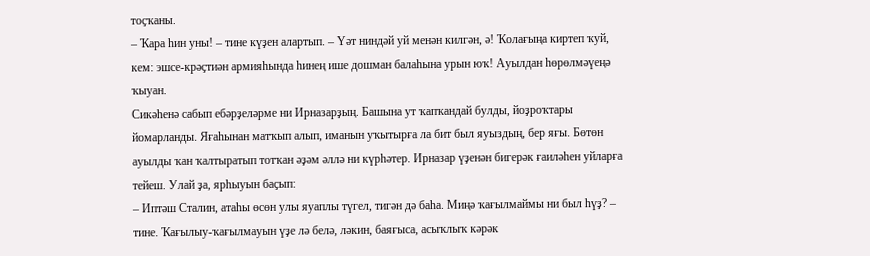тоҫҡаны.
– Ҡара һин уны! – тине күҙен алартып. – Үәт ниндәй уй менән килгән, ә! Ҡолағыңа киртеп ҡуй, кем: эшсе-крәҫтиән армияһында һинең ише дошман балаһына урын юҡ! Ауылдан һөрөлмәүеңә ҡыуан.
Сикәһенә сабып ебәрҙеләрме ни Ирназарҙың. Башына ут ҡапҡандай булды, йоҙроҡтары йомарланды. Яғаһынан матҡып алып, иманын уҡытырға ла бит был яуыздың, бер яғы. Бөтөн ауылды ҡан ҡалтыратып тотҡан әҙәм әллә ни күрһәтер. Ирназар үҙенән бигерәк ғаиләһен уйларға тейеш. Улай ҙа, ярһыуын баҫып:
– Иптәш Сталин, атаһы өсөн улы яуаплы түгел, тигән дә баһа. Миңә ҡағылмаймы ни был һүҙ? – тине. Ҡағылыу-ҡағылмауын үҙе лә белә, ләкин, баяғыса, асыҡлыҡ кәрәк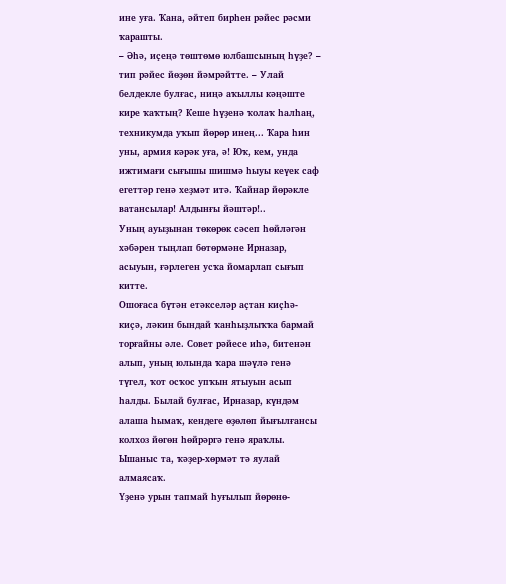ине уға. Ҡана, әйтеп бирһен рәйес рәсми ҡарашты.
– Әһә, иҫеңә төштөмө юлбашсының һүҙе? – тип рәйес йөҙөн йәмрәйтте. – Улай белдекле булғас, ниңә аҡыллы кәңәште кире ҡаҡтың? Кеше һүҙенә ҡолаҡ һалһаң, техникумда уҡып йөрөр инең... Ҡара һин уны, армия кәрәк уға, ә! Юҡ, кем, унда ижтимағи сығышы шишмә һыуы кеүек саф егеттәр генә хеҙмәт итә. Ҡайнар йөрәкле ватансылар! Алдынғы йәштәр!..
Уның ауыҙынан төкөрөк сәсеп һөйләгән хәбәрен тыңлап бөтөрмәне Ирназар, асыуын, ғәрлеген усҡа йомарлап сығып китте.
Ошоғаса бүтән етәкселәр аҫтан киҫһә-киҫә, ләкин бындай ҡанһыҙлыҡҡа бармай торғайны әле. Совет рәйесе иһә, битенән алып, уның юлында ҡара шәүлә генә түгел, ҡот осҡос упҡын ятыуын асып һалды. Былай булғас, Ирназар, күндәм алаша һымаҡ, кендеге өҙөлөп йығылғансы колхоз йөгөн һөйрәргә генә яраҡлы. Ышаныс та, ҡәҙер-хөрмәт тә яулай алмаясаҡ.
Үҙенә урын тапмай һуғылып йөрөнө-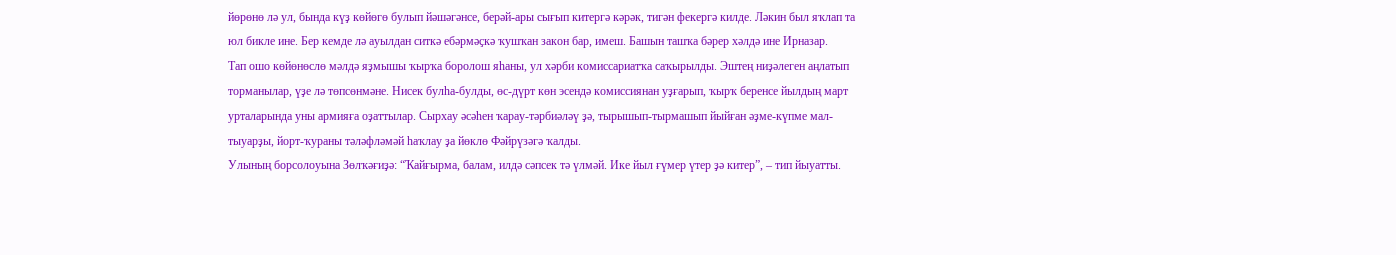йөрөнө лә ул, бында күҙ көйөгө булып йәшәгәнсе, берәй-ары сығып китергә кәрәк, тигән фекергә килде. Ләкин был яҡлап та юл бикле ине. Бер кемде лә ауылдан ситкә ебәрмәҫкә ҡушҡан закон бар, имеш. Башын ташҡа бәрер хәлдә ине Ирназар.
Тап ошо көйөнөслө мәлдә яҙмышы ҡырҡа боролош яһаны, ул хәрби комиссариатҡа саҡырылды. Эштең ниҙәлеген аңлатып торманылар, үҙе лә төпсөнмәне. Нисек булһа-булды, өс-дүрт көн эсендә комиссиянан уҙғарып, ҡырҡ беренсе йылдың март урталарында уны армияға оҙаттылар. Сырхау әсәһен ҡарау-тәрбиәләү ҙә, тырышып-тырмашып йыйған әҙме-күпме мал-тыуарҙы, йорт-ҡураны тәләфләмәй һаҡлау ҙа йөклө Фәйрүзәгә ҡалды.
Улының борсолоуына Зөлҡәғиҙә: “Ҡайғырма, балам, илдә сәпсек тә үлмәй. Ике йыл ғүмер үтер ҙә китер”, – тип йыуатты.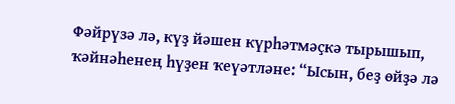Фәйрүзә лә, күҙ йәшен күрһәтмәҫкә тырышып, ҡәйнәһенең һүҙен ҡеүәтләне: “Ысын, беҙ өйҙә лә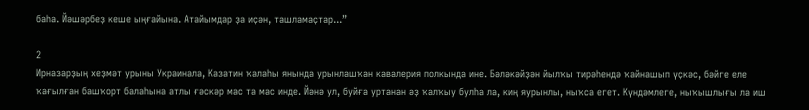баһа. Йәшәрбеҙ кеше ыңғайына. Атайымдар ҙа иҫән, ташламаҫтар...”

2
Ирназарҙың хеҙмәт урыны Украинала, Казатин ҡалаһы янында урынлашҡан кавалерия полкында ине. Бәләкәйҙән йылҡы тирәһендә ҡайнашып үҫкәс, бәйге еле ҡағылған башҡорт балаһына атлы ғәскәр мас та мас инде. Йәнә ул, буйға уртанан әҙ ҡалҡыу булһа ла, киң яурынлы, ныҡса егет. Күндәмлеге, ныҡышлығы ла иш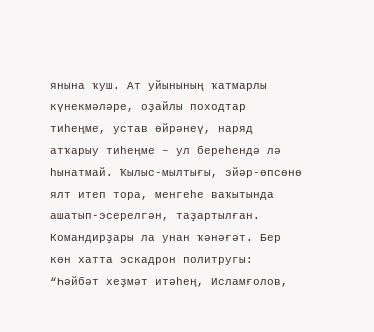янына ҡуш. Ат уйынының ҡатмарлы күнекмәләре, оҙайлы походтар тиһеңме, устав өйрәнеү, наряд атҡарыу тиһеңме – ул береһендә лә һынатмай. Ҡылыс-мылтығы, эйәр-өпсөнө ялт итеп тора, менгеһе ваҡытында ашатып-эсерелгән, таҙартылған. Командирҙары ла унан ҡәнәғәт. Бер көн хатта эскадрон политругы: “Һәйбәт хеҙмәт итәһең, Исламғолов,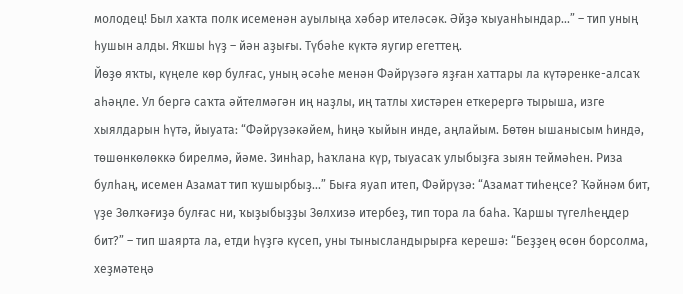молодец! Был хаҡта полк исеменән ауылыңа хәбәр ителәсәк. Әйҙә ҡыуанһындар...” – тип уның һушын алды. Яҡшы һүҙ – йән аҙығы. Түбәһе күктә яугир егеттең.
Йөҙө яҡты, күңеле көр булғас, уның әсәһе менән Фәйрүзәгә яҙған хаттары ла күтәренке-алсаҡ аһәңле. Ул бергә саҡта әйтелмәгән иң наҙлы, иң татлы хистәрен еткерергә тырыша, изге хыялдарын һүтә, йыуата: “Фәйрүзәкәйем, һиңә ҡыйын инде, аңлайым. Бөтөн ышанысым һиндә, төшөнкөлөккә бирелмә, йәме. Зинһар, һаҡлана күр, тыуасаҡ улыбыҙға зыян теймәһен. Риза булһаң, исемен Азамат тип ҡушырбыҙ...” Быға яуап итеп, Фәйрүзә: “Азамат тиһеңсе? Ҡәйнәм бит, үҙе Зөлҡәғиҙә булғас ни, ҡыҙыбыҙҙы Зөлхизә итербеҙ, тип тора ла баһа. Ҡаршы түгелһеңдер бит?” – тип шаярта ла, етди һүҙгә күсеп, уны тынысландырырға керешә: “Беҙҙең өсөн борсолма, хеҙмәтеңә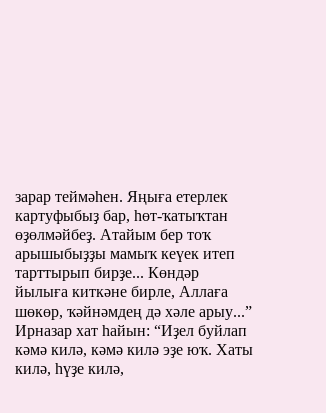зарар теймәһен. Яңыға етерлек картуфыбыҙ бар, һөт-ҡатыҡтан өҙөлмәйбеҙ. Атайым бер тоҡ арышыбыҙҙы мамыҡ кеүек итеп тарттырып бирҙе... Көндәр йылыға киткәне бирле, Аллаға шөкөр, ҡәйнәмдең дә хәле арыу...”
Ирназар хат һайын: “Иҙел буйлап кәмә килә, кәмә килә эҙе юҡ. Хаты килә, һүҙе килә,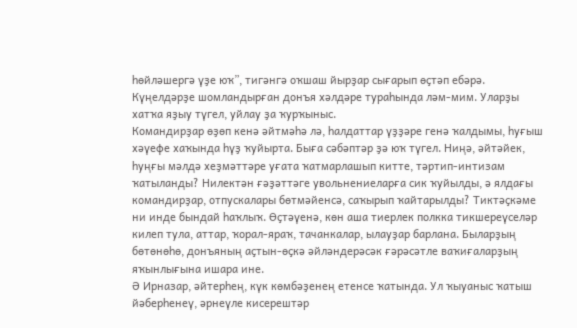һөйләшергә үҙе юҡ”, тигәнгә оҡшаш йырҙар сығарып өҫтәп ебәрә. Күңелдәрҙе шомландырған донъя хәлдәре тураһында ләм-мим. Уларҙы хатҡа яҙыу түгел, уйлау ҙа ҡурҡыныс.
Командирҙар өҙөп кенә әйтмәһә лә, һалдаттар үҙҙәре генә ҡалдымы, һуғыш хәүефе хаҡында һүҙ ҡуйырта. Быға сәбәптәр ҙә юҡ түгел. Ниңә, әйтәйек, һуңғы мәлдә хеҙмәттәре уғата ҡатмарлашып китте, тәртип-интизам ҡатыланды? Нилектән ғәҙәттәге увольнениеларға сик ҡуйылды, ә ялдағы командирҙар, отпускалары бөтмәйенсә, саҡырып ҡайтарылды? Тиктәҫкәме ни инде бындай һаҡлыҡ. Өҫтәүенә, көн аша тиерлек полкка тикшереүселәр килеп тула, аттар, ҡорал-яраҡ, тачанкалар, ылауҙар барлана. Быларҙың бөтөнөһө, донъяның аҫтын-өҫкә әйләндерәсәк ғәрәсәтле ваҡиғаларҙың яҡынлығына ишара ине.
Ә Ирназар, әйтерһең, күк көмбәҙенең етенсе ҡатында. Ул ҡыуаныс ҡатыш йәберһенеү, әрнеүле кисерештәр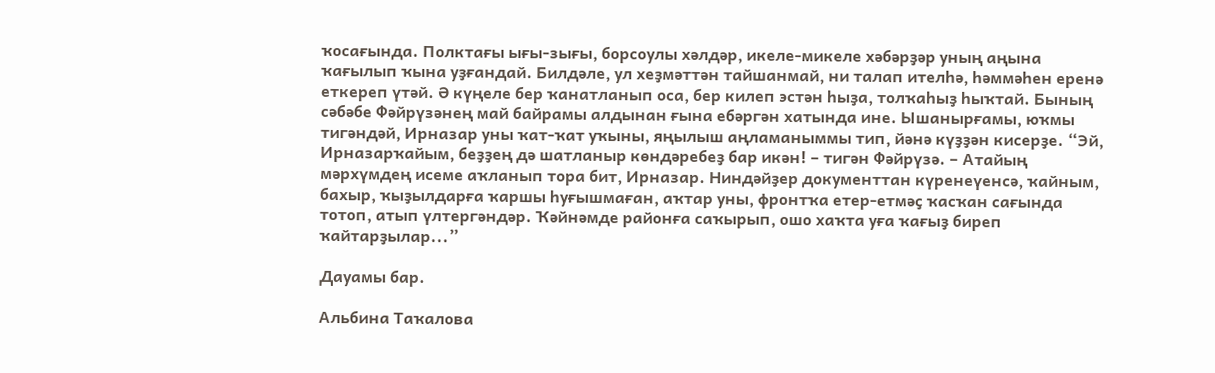ҡосағында. Полктағы ығы-зығы, борсоулы хәлдәр, икеле-микеле хәбәрҙәр уның аңына ҡағылып ҡына уҙғандай. Билдәле, ул хеҙмәттән тайшанмай, ни талап ителһә, һәммәһен еренә еткереп үтәй. Ә күңеле бер ҡанатланып оса, бер килеп эстән һыҙа, толҡаһыҙ һыҡтай. Бының сәбәбе Фәйрүзәнең май байрамы алдынан ғына ебәргән хатында ине. Ышанырғамы, юҡмы тигәндәй, Ирназар уны ҡат-ҡат уҡыны, яңылыш аңламаныммы тип, йәнә күҙҙән кисерҙе. “Эй, Ирназарҡайым, беҙҙең дә шатланыр көндәребеҙ бар икән! – тигән Фәйрүзә. – Атайың мәрхүмдең исеме аҡланып тора бит, Ирназар. Ниндәйҙер документтан күренеүенсә, ҡайным, бахыр, ҡыҙылдарға ҡаршы һуғышмаған, аҡтар уны, фронтҡа етер-етмәҫ ҡасҡан сағында тотоп, атып үлтергәндәр. Ҡәйнәмде районға саҡырып, ошо хаҡта уға ҡағыҙ биреп ҡайтарҙылар...”

Дауамы бар.

Альбина Таҡалова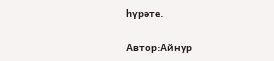һүрәте.

Автор:Айнур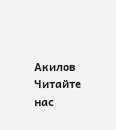Акилов
Читайте нас